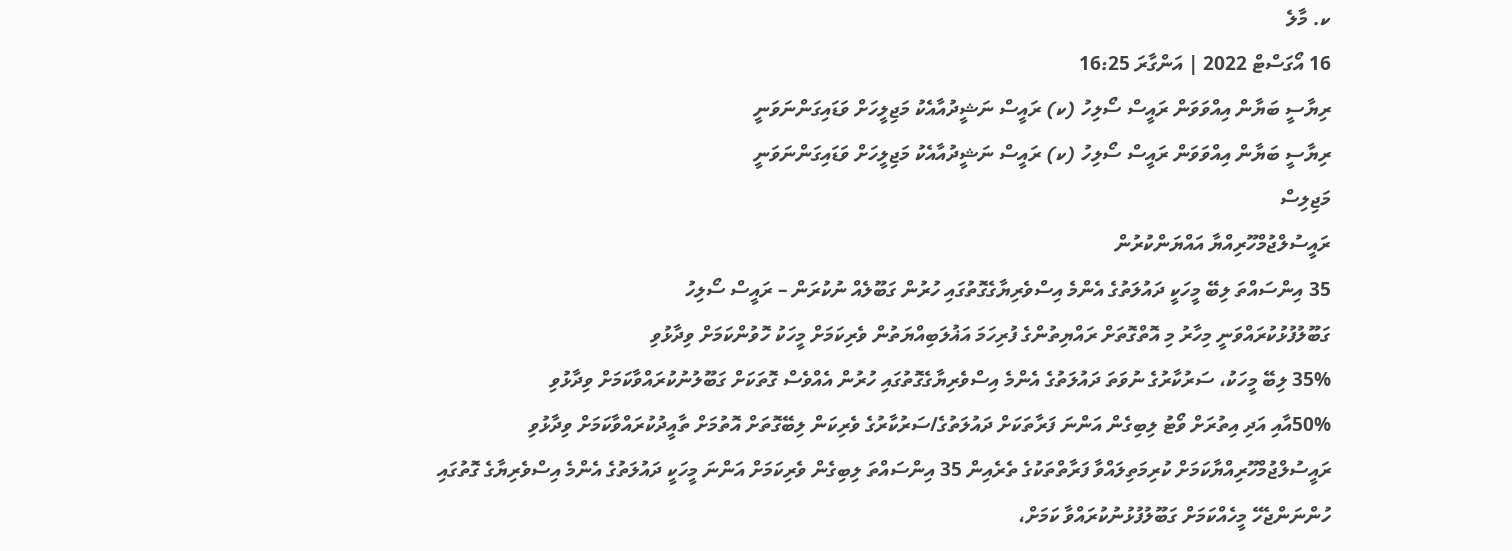ކ. މާލެ
16 އޯގަސްޓް 2022 | އަންގާރަ 16:25
ރިޔާސީ ބަޔާން އިއްވަވަން ރައީސް ސޯލިހު (ކ) ރައީސް ނަޝީދުއާއެކު މަޖިލީހަށް ވަޑައިގަންނަވަނީ
ރިޔާސީ ބަޔާން އިއްވަވަން ރައީސް ސޯލިހު (ކ) ރައީސް ނަޝީދުއާއެކު މަޖިލީހަށް ވަޑައިގަންނަވަނީ
މަޖިލިސް
ރައީސުލްޖުމްހޫރިއްޔާ އައްޔަންކުރުން
35 އިންސައްތަ ލިބޭ މީހަކީ ދައުލަތުގެ އެންމެ އިސްވެރިޔާގެގޮތުގައި ހުރުން ގަބޫލެއް ނުކުރަން – ރައީސް ސޯލިހު
ގަބޫލުފުޅުކުރައްވަނީ މިހާރު މި އޮތްގޮތަށް ރައްޔިތުންގެ ފުރިހަމަ އަޣުލަބިއްޔަތުން ވެރިކަމަށް މީހަކު ހޮވުންކަމަށް ވިދާޅުވި
35% ލިބޭ މީހަކު، ސަރުކާރުގެ ނުވަތަ ދައުލަތުގެ އެންމެ އިސްވެރިޔާގެގޮތުގައި ހުރުން އެއްވެސް ގޮތަކަށް ގަބޫލުނުކުރައްވާކަމަށް ވިދާޅުވި
50%އާއި އަދި އިތުރަށް ވޯޓު ލިބިގެން އަންނަ ފަރާތަކަށް ދައުލަތުގެ/ސަރުކާރުގެ ވެރިކަން ލިބޭގޮތަށް އޮތުމަށް ތާއީދުކުރައްވާކަމަށް ވިދާޅުވި
ރައީސުލްޖުމްހޫރިއްޔާކަމަށް ކުރިމަތިލައްވާ ފަރާތްތަކުގެ ތެރެއިން 35 އިންސައްތަ ލިބިގެން ވެރިކަމަށް އަންނަ މީހަކީ ދައުލަތުގެ އެންމެ އިސްވެރިޔާގެ ގޮތުގައި ހުންނަންޖެހޭ މީހެއްކަމަށް ގަބޫލުފުޅުނުކުރައްވާ ކަމަށް،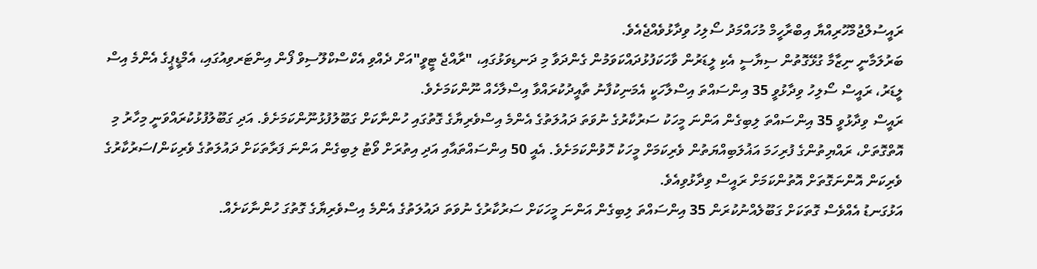ރައީސުލްޖުމްހޫރިއްޔާ އިބްރާހީމް މުހައްމަދު ސޯލިހު ވިދާޅުވެއްޖެއެވެ.
ބަރުލަމާނީ ނިޒާމާ ގުޅޭގޮތުން ސިޔާސީ އެކި ލީޑަރުން ވާހަކަފުޅުދައްކަވަމުން ގެންދަވާ މި ދަނޑިވަޅުގައި، "ރާއްޖެ ޓީވީ"އަށް ދެއްވި އެކްސްކްލޫސިވް ފޯން އިންޓަރވިއުގައި، އެމްޑީޕީގެ އެންމެ އިސް ލީޑަރު، ރައީސް ސޯލިހު ވިދާޅުވީ 35 އިންސައްތަ އިސްލާހަކީ އެމަނިކުފާނު ތާއީދުކުރައްވާ އިސްލާހެއް ނޫންކަމަށެވެ.
ރައީސް ވިދާޅުވީ 35 އިންސައްތަ ލިބިގެން އަންނަ މީހަކު ސަރުކާރުގެ ނުވަތަ ދައުލަތުގެ އެންމެ އިސްވެރިޔާގެ ގޮތުގައި ހުންނާކަށް ގަބޫލުފުޅުނޫންކަމަށެވެ. އަދި ގަބޫލުފުޅުކުރައްވަނީ މިހާރު މި އޮތްގޮތަށް، ރައްޔިތުންގެ ފުރިހަމަ އަޣުލަބިއްޔަތުން ވެރިކަމަށް މީހަކު ހޮވުންކަމަށެވެ. އެއީ 50 އިންސައްތައާއި އަދި އިތުރަށް ވޯޓު ލިބިގެން އަންނަ ފަރާތަކަށް ދައުލަތުގެ ވެރިކަން/ސަރުކާރުގެ ވެރިކަން އޮންނަގޮތަށް އޮތުންކަމަށް ރައީސް ވިދާޅުވިއެވެ.
އަޅުގަނޑު އެއްވެސް ގޮތަކަށް ގަބޫލެއްނުކުރަން 35 އިންސައްތަ ލިބިގެން އަންނަ މީހަކަށް ސަރުކާރުގެ ނުވަތަ ދައުލަތުގެ އެންމެ އިސްވެރިޔާގެ ގޮތުގަ ހުންނާކަށެއް.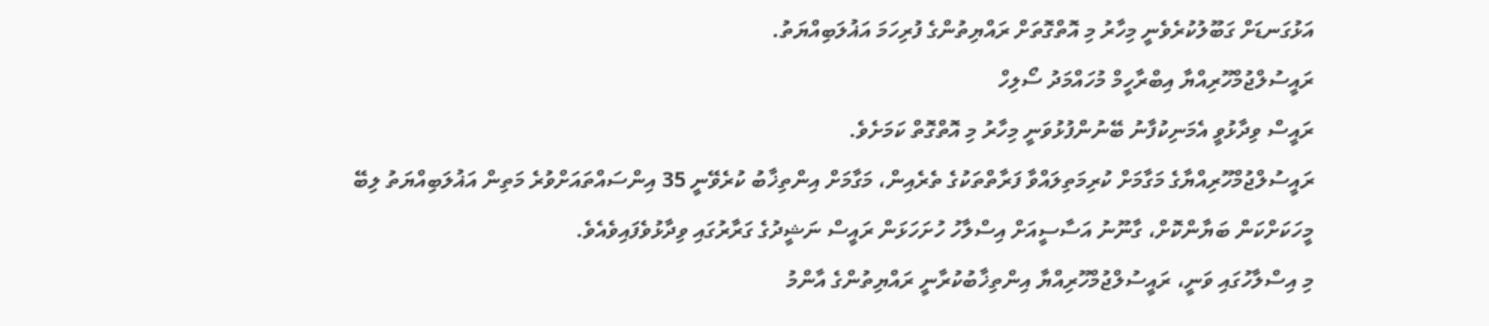އަޅުގަނޑަށް ގަބޫލުކުރެވެނީ މިހާރު މި އޮތްގޮތަށް ރައްޔިތުންގެ ފުރިހަމަ އަޣުލަބިއްޔަތު.
ރައީސުލްޖުމްހޫރިއްޔާ އިބްރާހީމް މުހައްމަދު ސޯލިހް
ރައީސް ވިދާޅުވީ އެމަނިކުފާނު ބޭނުންފުޅުވަނީ މިހާރު މި އޮތްގޮތް ކަމަށެވެ.
ރައީސުލްޖުމްހޫރިއްޔާގެ މަގާމަށް ކުރިމަތިލައްވާ ފަރާތްތަކުގެ ތެރެއިން، މަގާމަށް އިންތިޚާބު ކުރެވޭނީ 35 އިންސައްތައަށްވުރެ މަތިން އަޣުލަބިއްޔަތު ލިބޭ މީހަކަށްކަން ބަޔާންކޮށް، ގާނޫނު އަސާސީއަށް އިސްލާހު ހުށަހަޅަން ރައީސް ނަޝީދުގެ ގަރާރުގައި ވިދާޅުވެފައިވެއެވެ.
މި އިސްލާހުގައި ވަނީ، ރައީސުލްޖުމްހޫރިއްޔާ އިންތިޚާބުކުރާނީ ރައްޔިތުންގެ އާންމު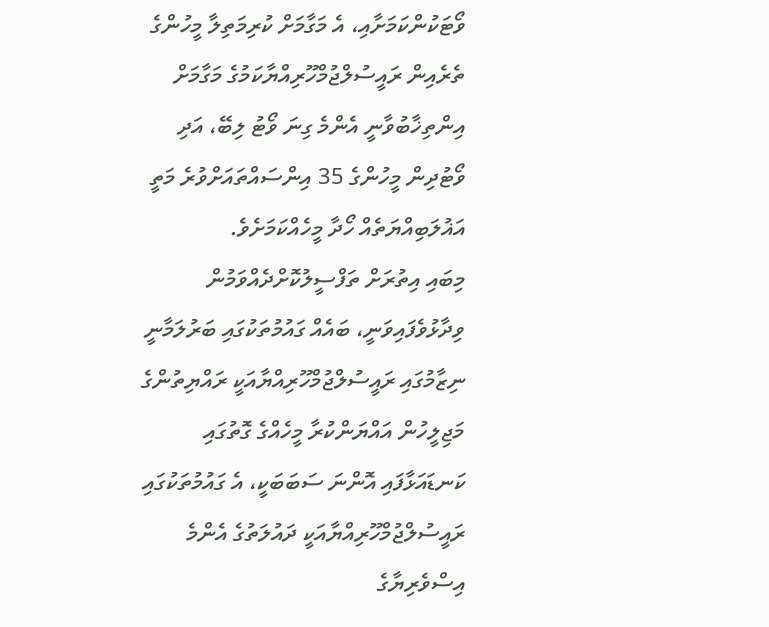ވޯޓަކުންކަމަށާއި، އެ މަގާމަށް ކުރިމަތިލާ މީހުންގެ ތެރެއިން ރައީސުލްޖުމްހޫރިއްޔާކަމުގެ މަގާމަށް އިންތިޚާބުވާނީ އެންމެ ގިނަ ވޯޓު ލިބޭ، އަދި ވޯޓުދިން މީހުންގެ 35 އިންސައްތައަށްވުރެ މަތީ އަޣުލަބިއްޔަތެއް ހޯދާ މީހެއްކަމަށެވެ.
މިބައި އިތުރަށް ތަފްސީލުކޮށްދެއްވަމުން ވިދާޅުވެފައިވަނީ، ބައެއް ގައުމުތަކުގައި ބަރުލަމާނީ ނިޒާމުގައި ރައީސުލްޖުމްހޫރިއްޔާއަކީ ރައްޔިތުންގެ މަޖިލީހުން އައްޔަންކުރާ މީހެއްގެ ގޮތުގައި ކަނޑައަޅާފައި އޮންނަ ސަބަބަކީ، އެ ގައުމުތަކުގައި ރައީސުލްޖުމްހޫރިއްޔާއަކީ ދައުލަތުގެ އެންމެ އިސްވެރިޔާގެ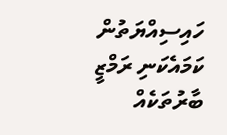ހައިސިއްޔަތުން ކަމައެކަނި ރަމްޒީ ބާރުތަކެއް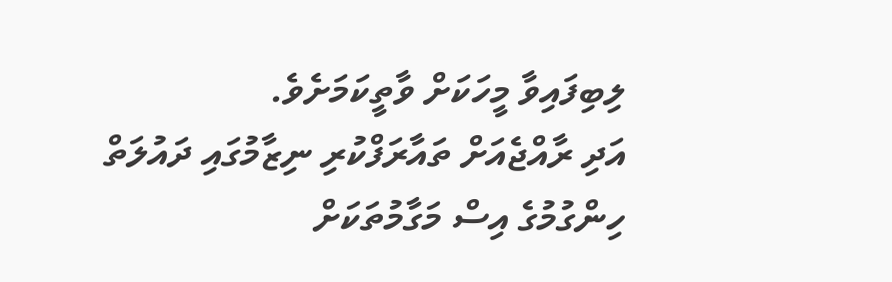ލިބިފައިވާ މީހަކަށް ވާތީކަމަށެވެ.
އަދި ރާއްޖެއަށް ތައާރަފްކުރި ނިޒާމުގައި ދައުލަތް ހިންގުމުގެ އިސް މަގާމުތަކަށް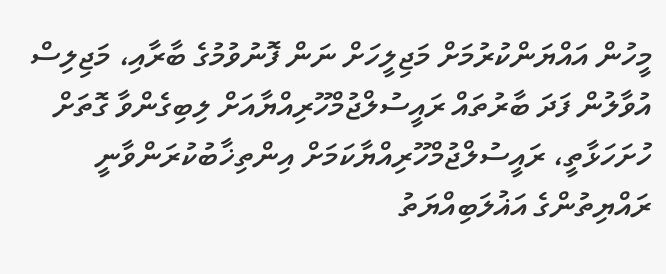މީހުން އައްޔަންކުރުމަށް މަޖިލީހަށް ނަން ފޮނުވުމުގެ ބާރާއި، މަޖިލިސް އުވާލުން ފަދަ ބާރުތައް ރައީސުލްޖުމްހޫރިއްޔާއަށް ލިބިގެންވާ ގޮތަށް ހުށަހަޅާތީ، ރައީސުލްޖުމްހޫރިއްޔާކަމަށް އިންތިޚާބުކުރަންވާނީ ރައްޔިތުންގެ އަޣުލަބިއްޔަތު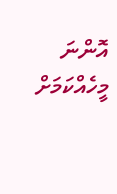އޮންނަ މީހެއްކަމަށް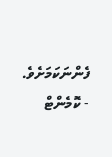ފެންނަކަމަށެވެ.
- ކޮމެންޓް